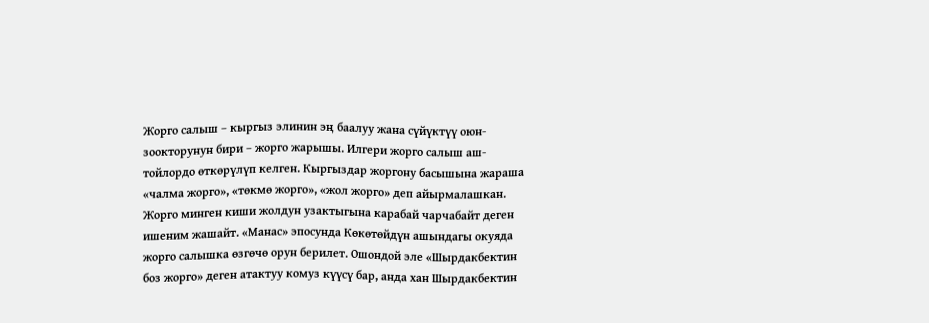Жорго салыш – кыргыз элинин эң баалуу жана сүйүктүү оюн-зоокторунун бири – жорго жарышы. Илгери жорго салыш аш-тойлордо өткөрүлүп келген. Кыргыздар жоргону басышына жараша «чалма жорго», «төкмө жорго», «жол жорго» деп айырмалашкан. Жорго минген киши жолдун узактыгына карабай чарчабайт деген ишеним жашайт. «Манас» эпосунда Көкөтөйдүн ашындагы окуяда жорго салышка өзгөчө орун берилет. Ошондой эле «Шырдакбектин боз жорго» деген атактуу комуз күүсү бар, анда хан Шырдакбектин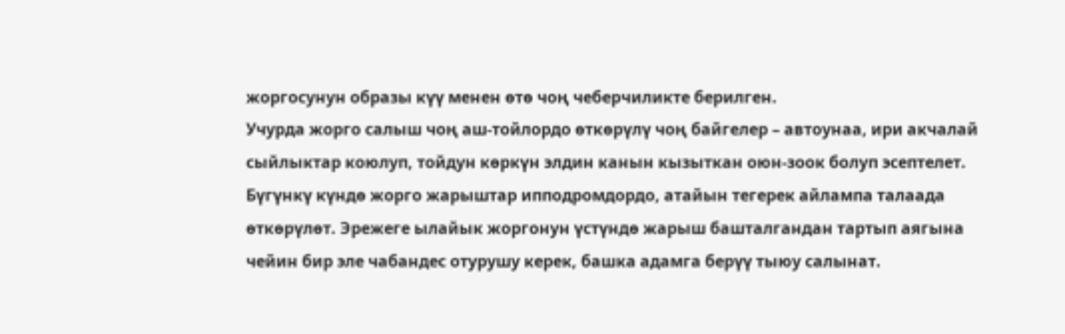жоргосунун образы күү менен өтө чоң чеберчиликте берилген.
Учурда жорго салыш чоң аш-тойлордо өткөрүлү чоң байгелер – автоунаа, ири акчалай сыйлыктар коюлуп, тойдун көркүн элдин канын кызыткан оюн-зоок болуп эсептелет.
Бүгүнкү күндө жорго жарыштар ипподромдордо, атайын тегерек айлампа талаада өткөрүлөт. Эрежеге ылайык жоргонун үстүндө жарыш башталгандан тартып аягына чейин бир эле чабандес отурушу керек, башка адамга берүү тыюу салынат.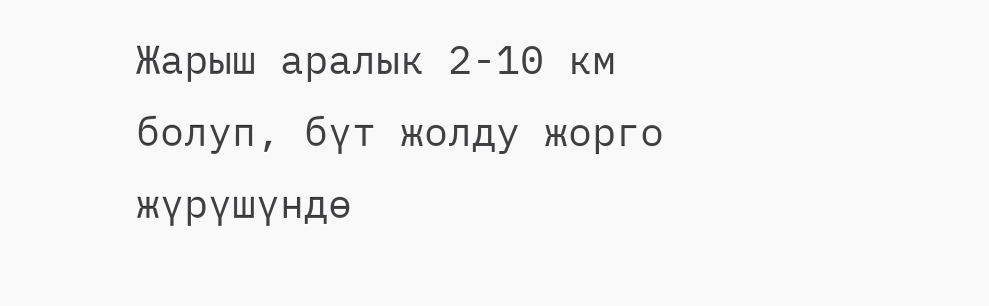Жарыш аралык 2-10 км болуп, бүт жолду жорго жүрүшүндө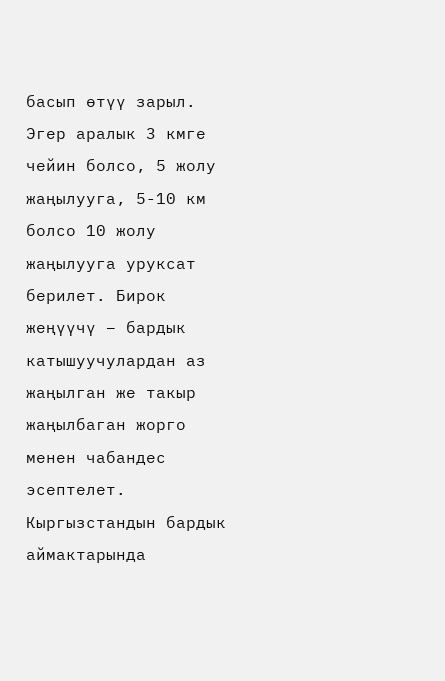басып өтүү зарыл. Эгер аралык 3 кмге чейин болсо, 5 жолу жаңылууга, 5-10 км болсо 10 жолу жаңылууга уруксат берилет. Бирок жеңүүчү – бардык катышуучулардан аз жаңылган же такыр жаңылбаган жорго менен чабандес эсептелет.
Кыргызстандын бардык аймактарында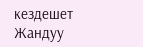кездешет
Жандуу